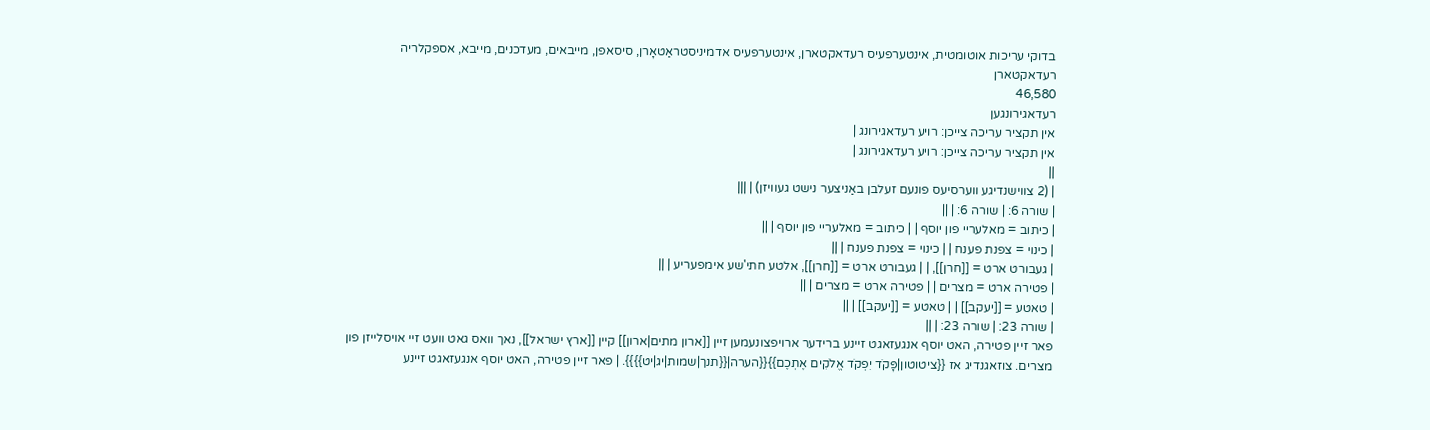בדוקי עריכות אוטומטית, אינטערפעיס רעדאקטארן, אינטערפעיס אדמיניסטראַטאָרן, סיסאפן, מייבאים, מעדכנים, מייבא, אספקלריה רעדאקטארן
46,580
רעדאגירונגען
אין תקציר עריכה צייכן: רויע רעדאגירונג |
אין תקציר עריכה צייכן: רויע רעדאגירונג |
||
| (2 צווישנדיגע ווערסיעס פונעם זעלבן באַניצער נישט געוויזן) | |||
| שורה 6: | שורה 6: | ||
| כיתוב = מאלעריי פון יוסף | | כיתוב = מאלעריי פון יוסף | ||
| כינוי = צפנת פענח | | כינוי = צפנת פענח | ||
| געבורט ארט = [[חרן]], | | געבורט ארט = [[חרן]], אלטע חתי'שע אימפעריע | ||
| פטירה ארט = מצרים | | פטירה ארט = מצרים | ||
| טאטע = [[יעקב]] | | טאטע = [[יעקב]] | ||
| שורה 23: | שורה 23: | ||
פאר זיין פטירה, האט יוסף אנגעזאגט זיינע ברידער ארויפצונעמען זיין [[ארון מתים|ארון]] קיין [[ארץ ישראל]], נאך וואס גאט וועט זיי אויסלייזן פון מצרים. צוזאגנדיג אז {{ציטוטון|פָּקֹד יִפְקֹד אֱלֹקִים אֶתְכֶם}}{{הערה|{{תנך|שמות|יג|יט}}}}. | פאר זיין פטירה, האט יוסף אנגעזאגט זיינע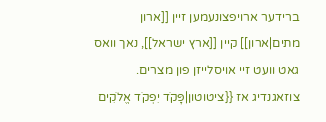ברידער ארויפצונעמען זיין [[ארון מתים|ארון]] קיין [[ארץ ישראל]], נאך וואס גאט וועט זיי אויסלייזן פון מצרים. צוזאגנדיג אז {{ציטוטון|פָּקֹד יִפְקֹד אֱלֹקִים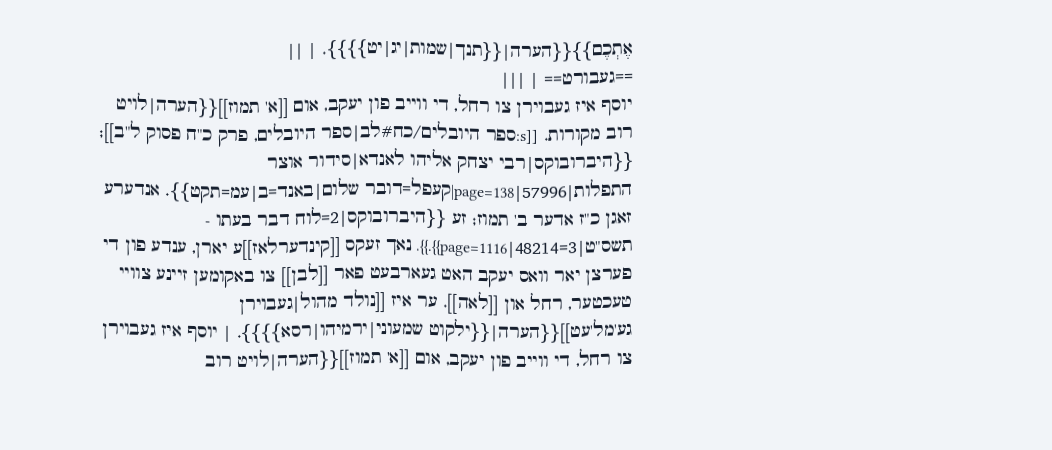אֶתְכֶם}}{{הערה|{{תנך|שמות|יג|יט}}}}. | ||
==געבורט== | |||
יוסף איז געבוירן צו רחל, די ווייב פון יעקב, אום [[א' תמוז]]{{הערה|לויט רוב מקורות. [[s:ספר היובלים/כח#לב|ספר היובלים, פרק כ"ח פסוק ל"ב]]; {{היברובוקס|רבי יצחק אליהו לאנדא|סידור אוצר התפלות|57996|page=138|קעפל=דובר שלום|באנד=ב|עמ=תקט}}. אנדערע זאגן כ"ז אדער ב' תמוז; זע {{היברובוקס|2=לוח דבר בעתו - תשס"ט|3=48214|page=1116}}.}}. נאך זעקס [[קינדערלאז]]ע יארן, ענדע פון די פערצן יאר וואס יעקב האט געארבעט פאר [[לבן]] צו באקומען זיינע צוויי טעכטער, רחל און [[לאה]]. ער איז [[נולד מהול|געבוירן גע'מל'עט]]{{הערה|{{ילקוט שמעוני|ירמיהו|רסא}}}}. | יוסף איז געבוירן צו רחל, די ווייב פון יעקב, אום [[א' תמוז]]{{הערה|לויט רוב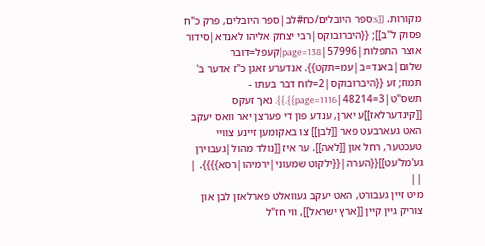מקורות. [[s:ספר היובלים/כח#לב|ספר היובלים, פרק כ"ח פסוק ל"ב]]; {{היברובוקס|רבי יצחק אליהו לאנדא|סידור אוצר התפלות|57996|page=138|קעפל=דובר שלום|באנד=ב|עמ=תקט}}. אנדערע זאגן כ"ז אדער ב' תמוז; זע {{היברובוקס|2=לוח דבר בעתו - תשס"ט|3=48214|page=1116}}.}}. נאך זעקס [[קינדערלאז]]ע יארן, ענדע פון די פערצן יאר וואס יעקב האט געארבעט פאר [[לבן]] צו באקומען זיינע צוויי טעכטער, רחל און [[לאה]]. ער איז [[נולד מהול|געבוירן גע'מל'עט]]{{הערה|{{ילקוט שמעוני|ירמיהו|רסא}}}}. | ||
מיט זיין געבורט, האט יעקב געוואלט פארלאזן לבן און צוריק גיין קיין [[ארץ ישראל]], ווי חז"ל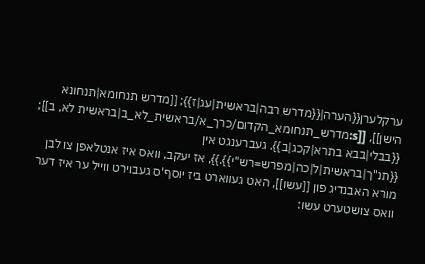ערקלערן{{הערה|{{מדרש רבה|בראשית|עג|ז}}; [[מדרש תנחומא|תנחונא הישן]], [[s:מדרש_תנחומא_הקדום/כרך_א/בראשית_לא_ב|בראשית לא, ב]]; {{בבלי|בבא בתרא|קכג|ב}}. געברענגט אין {{תנ"ך|בראשית|ל|כה|מפרש=רש"י}}.}}, אז יעקב, וואס איז אנטלאפן צו לבן מורא האבנדיג פון [[עשו]], האט געווארט ביז יוסף'ס געבוירט ווייל ער איז דער וואס צושטערט עשו: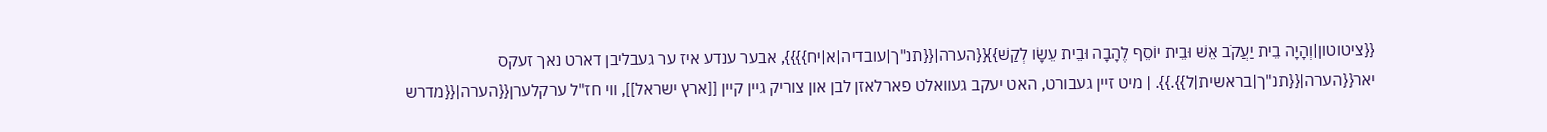{{ציטוטון|וְהָיָה בֵית יַעֲקֹב אֵשׁ וּבֵית יוֹסֵף לֶהָבָה וּבֵית עֵשָׂו לְקַשׁ}}{{הערה|{{תנ"ך|עובדיה|א|יח}}}}, אבער ענדע איז ער געבליבן דארט נאך זעקס יאר{{הערה|{{תנ"ך|בראשית|ל}}.}}. | מיט זיין געבורט, האט יעקב געוואלט פארלאזן לבן און צוריק גיין קיין [[ארץ ישראל]], ווי חז"ל ערקלערן{{הערה|{{מדרש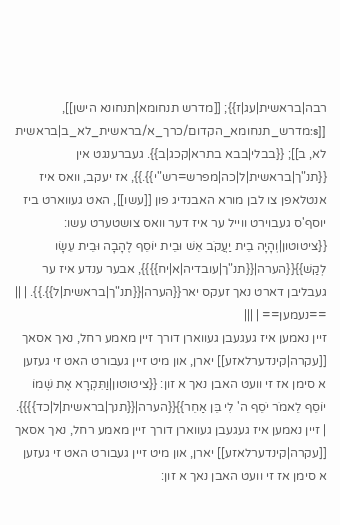רבה|בראשית|עג|ז}}; [[מדרש תנחומא|תנחונא הישן]], [[s:מדרש_תנחומא_הקדום/כרך_א/בראשית_לא_ב|בראשית לא, ב]]; {{בבלי|בבא בתרא|קכג|ב}}. געברענגט אין {{תנ"ך|בראשית|ל|כה|מפרש=רש"י}}.}}, אז יעקב, וואס איז אנטלאפן צו לבן מורא האבנדיג פון [[עשו]], האט געווארט ביז יוסף'ס געבוירט ווייל ער איז דער וואס צושטערט עשו: {{ציטוטון|וְהָיָה בֵית יַעֲקֹב אֵשׁ וּבֵית יוֹסֵף לֶהָבָה וּבֵית עֵשָׂו לְקַשׁ}}{{הערה|{{תנ"ך|עובדיה|א|יח}}}}, אבער ענדע איז ער געבליבן דארט נאך זעקס יאר{{הערה|{{תנ"ך|בראשית|ל}}.}}. | ||
==נעמען== | |||
זיין נאמען איז געגעבן געווארן דורך זיין מאמע רחל, נאך אסאך [[עקרה|קינדערלאזע]] יארן, און מיט זיין געבורט האט זי געזען א סימן אז זי וועט האבן נאך א זון: {{ציטוטון|וַתִּקְרָא אֶת שְׁמוֹ יוֹסֵף לֵאמֹר יֹסֵף ה' לִי בֵּן אַחֵר}}{{הערה|{{תנך|בראשית|ל|כד}}}}. | זיין נאמען איז געגעבן געווארן דורך זיין מאמע רחל, נאך אסאך [[עקרה|קינדערלאזע]] יארן, און מיט זיין געבורט האט זי געזען א סימן אז זי וועט האבן נאך א זון: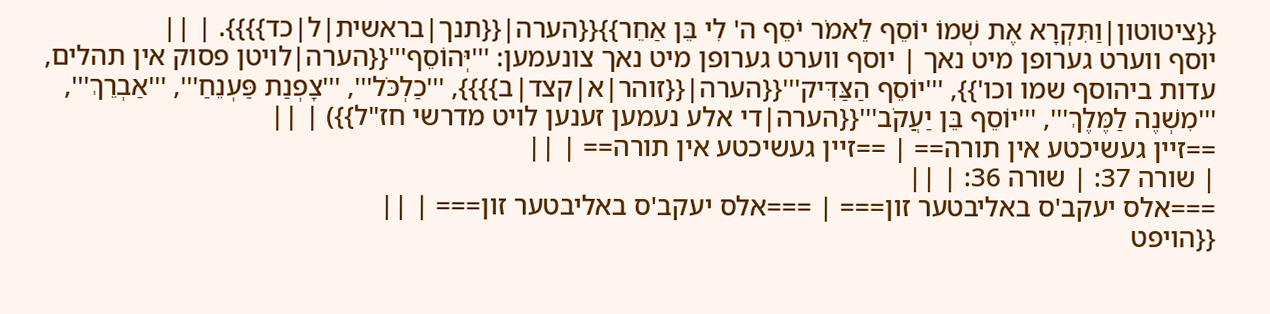{{ציטוטון|וַתִּקְרָא אֶת שְׁמוֹ יוֹסֵף לֵאמֹר יֹסֵף ה' לִי בֵּן אַחֵר}}{{הערה|{{תנך|בראשית|ל|כד}}}}. | ||
יוסף ווערט גערופן מיט נאך | יוסף ווערט גערופן מיט נאך צונעמען: '''יְּהוֹסֵף'''{{הערה|לויטן פסוק אין תהלים, עדות ביהוסף שמו וכו'}}, '''יוֹסֵף הַצַּדִּיק'''{{הערה|{{זוהר|א|קצד|ב}}}}, '''כַלְכֹּל''', '''צָפְנַת פַּעְנֵחַ''', '''אַבְרֵךְ''', '''מִשְׁנֶה לַמֶּלֶךְ''', '''יוֹסֵף בֵּן יַעֲקֹב'''{{הערה|די אלע נעמען זענען לויט מדרשי חז"ל}}) | ||
==זיין געשיכטע אין תורה== | ==זיין געשיכטע אין תורה== | ||
| שורה 37: | שורה 36: | ||
===אלס יעקב'ס באליבטער זון=== | ===אלס יעקב'ס באליבטער זון=== | ||
{{הויפט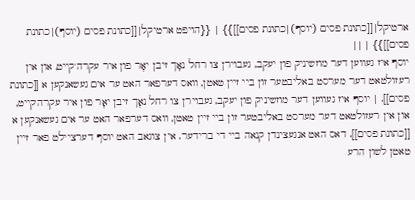ארטיקל|[[כתונת פסים (יוסף)|כתונת פסים]]}} | {{הויפט ארטיקל|[[כתונת פסים (יוסף)|כתונת פסים]]}} | ||
יוסף איז געווען דער מוזשיניק פון יעקב, געבוירן צו רחל נאָך זיבן יאָר פון איר עקרה'קייט, און אין רעזולטאט דער מערסט באליבטער זון ביי זיין טאטן, וואס דערפאר האט ער אים געשאנקען א [[כתונת פסים]]. | יוסף איז געווען דער מוזשיניק פון יעקב, געבוירן צו רחל נאָך זיבן יאָר פון איר עקרה'קייט, און אין רעזולטאט דער מערסט באליבטער זון ביי זיין טאטן, וואס דערפאר האט ער אים געשאנקען א [[כתונת פסים]]. דאס האט אנגעצינדן קנאה ביי די ברידער. אין צוגאב האט יוסף דערציילט פאר זיין טאטן לשון הרע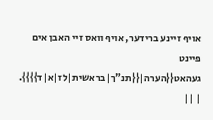אויף זיינע ברידער, אויף וואס זיי האבן אים פיינט געהאט{{הערה|{{תנ"ך|בראשית|לז|א|ד}}}}. | ||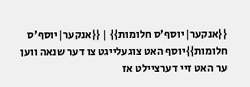{{אנקער|יוסף'ס חלומות}} | {{אנקער|יוסף'ס חלומות}}יוסף האט צוגעלייגט צו דער שנאה ווען ער האט זיי דערציילט אז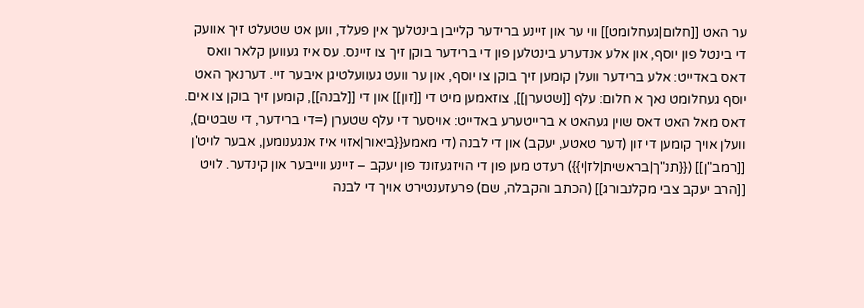ער האט [[חלום|געחלומט]] ווי ער און זיינע ברידער קלייבן בינטלעך אין פעלד, ווען אט שטעלט זיך אוועק די בינטל פון יוסף, און אלע אנדערע בינטלען פון די ברידער בוקן זיך צו זיינס. עס איז געווען קלאר וואס דאס באדייט: אלע ברידער וועלן קומען זיך בוקן צו יוסף, און ער וועט געוועלטיגן איבער זיי. דערנאך האט יוסף געחלומט נאך א חלום: עלף [[שטערן]], צוזאמען מיט די [[זון]] און די [[לבנה]], קומען זיך בוקן צו אים. דאס מאל האט דאס שוין געהאט א ברייטערע באדייט: אויסער די עלף שטערן (=די ברידער, די שבטים), וועלן אויך קומען די זון (דער טאטע, יעקב) און די לבנה (די מאמע{{ביאור|אזוי איז אנגענומען, אבער לויט'ן [[רמב"ן]] ({{תנ"ך|בראשית|לז|י}}) רעדט מען פון די הויזגעזונד פון יעקב – זיינע ווייבער און קינדער. לויט [[הרב יעקב צבי מקלנבורג]] (הכתב והקבלה, שם) פרעזענטירט אויך די לבנה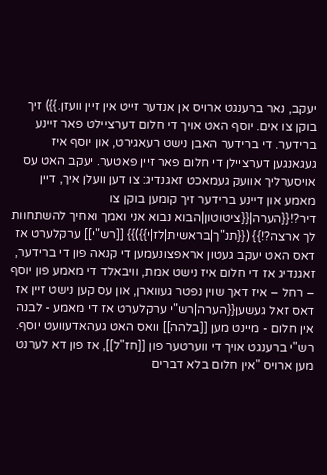יעקב, נאר ברענגט ארויס אן אנדער זייט אין זיין וועזן.}}) זיך בוקן צו אים. יוסף האט אויך די חלום דערציילט פאר זיינע ברידער. די ברידער האבן נישט רעאגירט, און יוסף איז געגאנגען דערציילן די חלום פאר זיין פאטער. יעקב האט עס אויסערליך אוועק געמאכט זאגנדיג: צו דען וועלן איך, דיין מאמע און דיינע ברידער זיך קומען בוקן צו דיר?!{{הערה|{{ציטוטון|הבוא נבוא אני ואמך ואחיך להשתחוות לך ארצה?!}} ({{תנ"ך|בראשית|לז|י}})}} [[רש"י]] ערקלערט אז דאס האט יעקב געטון אראפצונעמען די קנאה פון די ברידער, זאגנדיג אז די חלום איז נישט אמת, וויבאלד די מאמע פון יוסף – רחל – איז דאך שוין נפטר געווארן, און עס קען נישט זיין אז דאס זאל געשען{{הערה|רש"י ערקלערט אז די מאמע - לבנה אין חלום - מיינט מען [[בלהה]] וואס האט געהאדעוועט יוסף. רש"י ברענגט אויך די ווערטער פון [[חז"ל]], אז פון דא לערנט מען ארויס "אין חלום בלא דברים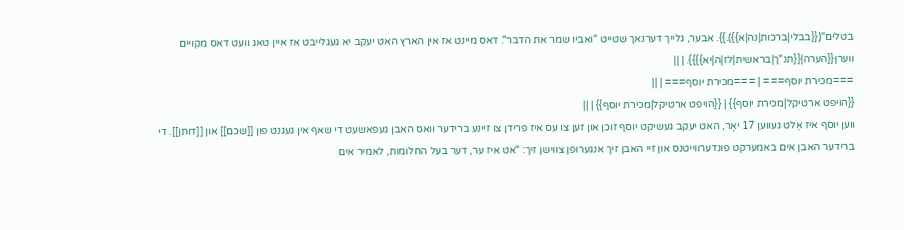בטלים"({{בבלי|ברכות|נה|א}}).}}. אבער, גלייך דערנאך שטייט "ואביו שמר את הדבר". דאס מיינט אז אין הארץ האט יעקב יא געגלייבט אז איין טאג וועט דאס מקויים ווערן{{הערה|{{תנ"ך|בראשית|לז|ה|יא}}}}. | ||
===מכירת יוסף=== | ===מכירת יוסף=== | ||
{{הויפט ארטיקל|מכירת יוסף}} | {{הויפט ארטיקל|מכירת יוסף}} | ||
ווען יוסף איז אַלט געווען 17 יאָר, האט יעקב געשיקט יוסף זוכן און זען צו עס איז פרידן צו זיינע ברידער וואס האבן געפאשעט די שאף אין געגנט פון [[שכם]] און [[דותן]]. די ברידער האבן אים באמערקט פונדערווייטנס און זיי האבן זיך אנגערופן צווישן זיך: "אט איז ער, דער בעל החלומות, לאמיר אים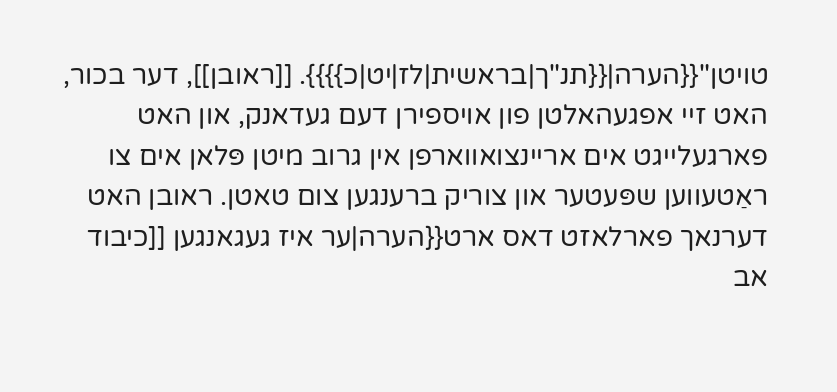טויטן"{{הערה|{{תנ"ך|בראשית|לז|יט|כ}}}}. [[ראובן]], דער בכור, האט זיי אפגעהאלטן פון אויספירן דעם געדאנק, און האט פארגעלייגט אים אריינצואווארפן אין גרוב מיטן פּלאן אים צו ראַטעווען שפּעטער און צוריק ברענגען צום טאטן. ראובן האט דערנאך פארלאזט דאס ארט{{הערה|ער איז געגאנגען [[כיבוד אב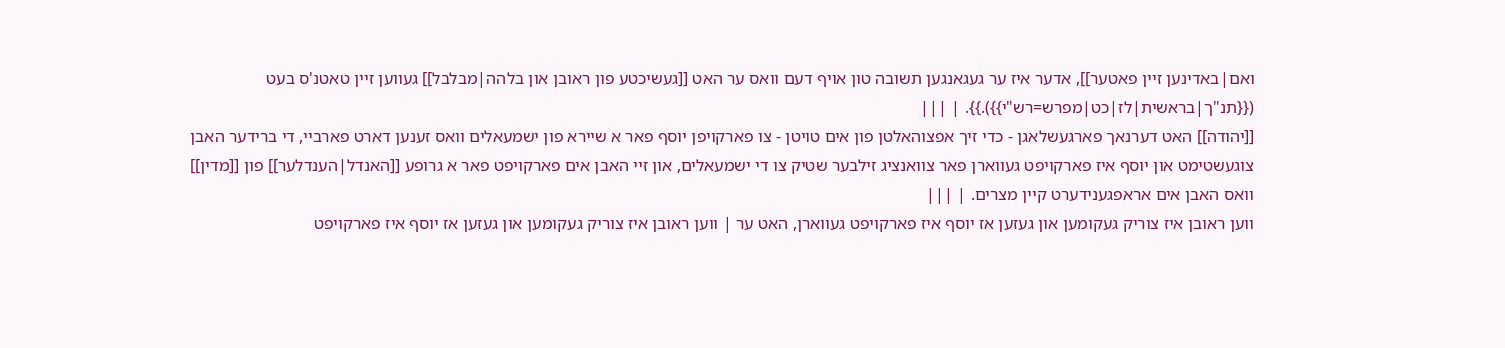ואם|באדינען זיין פאטער]], אדער איז ער געגאנגען תשובה טון אויף דעם וואס ער האט [[געשיכטע פון ראובן און בלהה|מבלבל]] געווען זיין טאטנ'ס בעט ({{תנ"ך|בראשית|לז|כט|מפרש=רש"י}}).}}. | |||
[[יהודה]] האט דערנאך פארגעשלאגן - כדי זיך אפצוהאלטן פון אים טויטן - צו פארקויפן יוסף פאר א שיירא פון ישמעאלים וואס זענען דארט פארביי, די ברידער האבן צוגעשטימט און יוסף איז פארקויפט געווארן פאר צוואנציג זילבער שטיק צו די ישמעאלים, און זיי האבן אים פארקויפט פאר א גרופע [[האנדל|הענדלער]] פון [[מדין]] וואס האבן אים אראפגענידערט קיין מצרים. | |||
ווען ראובן איז צוריק געקומען און געזען אז יוסף איז פארקויפט געווארן, האט ער | ווען ראובן איז צוריק געקומען און געזען אז יוסף איז פארקויפט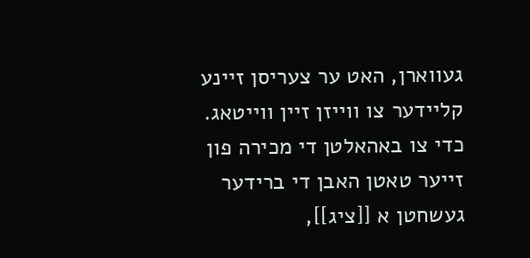געווארן, האט ער צעריסן זיינע קליידער צו ווייזן זיין ווייטאג. כדי צו באהאלטן די מכירה פון זייער טאטן האבן די ברידער געשחטן א [[ציג]],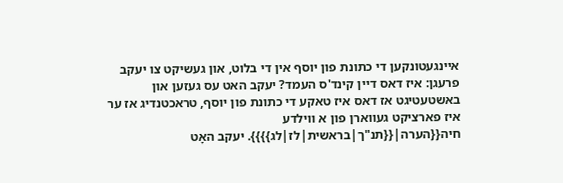איינגעטונקען די כתונת פון יוסף אין די בלוט, און געשיקט צו יעקב פרעגן: איז דאס דיין קינד'ס העמד? יעקב האט עס געזען און באשטעטיגט אז דאס איז טאקע די כתונת פון יוסף, טראכטנדיג אז ער איז פארציקט געווארן פון א ווילדע חיה{{הערה|{{תנ"ך|בראשית|לז|לג}}}}. יעקב האָט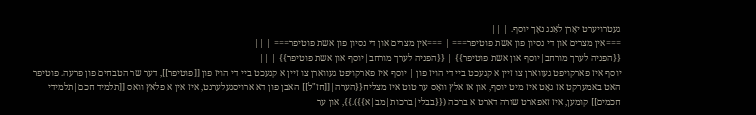געטרויערט יאָרן לאַנג נאָך יוסף. | ||
===אין מצרים און די נסיון פון אשת פוטיפר=== | ===אין מצרים און די נסיון פון אשת פוטיפר=== | ||
{{הפניה לערך מורחב|יוסף און אשת פוטיפר}} | {{הפניה לערך מורחב|יוסף און אשת פוטיפר}} | ||
יוסף איז פארקויפט געווארן צו זיין א קנעכט ביי די הויז פון | יוסף איז פארקויפט געווארן צו זיין א קנעכט ביי די הויז פון [[פוטיפר]], דער שר הטבחים פון פרעה. פוטיפר האט באמערקט אז גאָט איז מיט יוסף, און אז אלץ וואָס ער טוט איז מצליח{{הערה|[[חז"ל]] האבן פון דא ארויסגעלערנט, איז אין א פלאץ וואס [[תלמיד חכם|תלמידי חכמים]] קומען, איז זאפארט שורה דארט א ברכה ({{בבלי|ברכות|מב|א}}).}}, און ער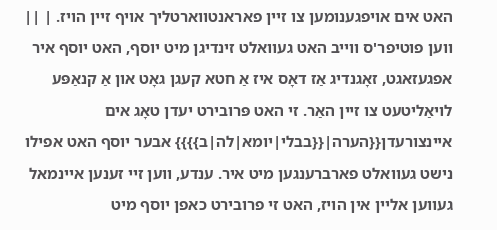האט אים אויפגענומען צו זיין פאראנטווארטליך אויף זיין הויז. | ||
ווען פוטיפר'ס ווייב האט געוואלט זינדיגן מיט יוסף, האט יוסף איר אפגעזאגט, זאָגנדיג אַז דאָס איז אַ חטא קעגן גאָט און אַ קנאַפּע לויאַליטעט צו זיין האַר. זי האט פּרובירט יעדן טאָג אים איינצורעדן{{הערה|{{בבלי|יומא|לה|ב}}}} אבער יוסף האט אפילו נישט געוואלט פארברענגען מיט איר. ענדע, ווען זיי זענען איינמאל געווען אליין אין הויז, האט זי פרובירט כאפן יוסף מיט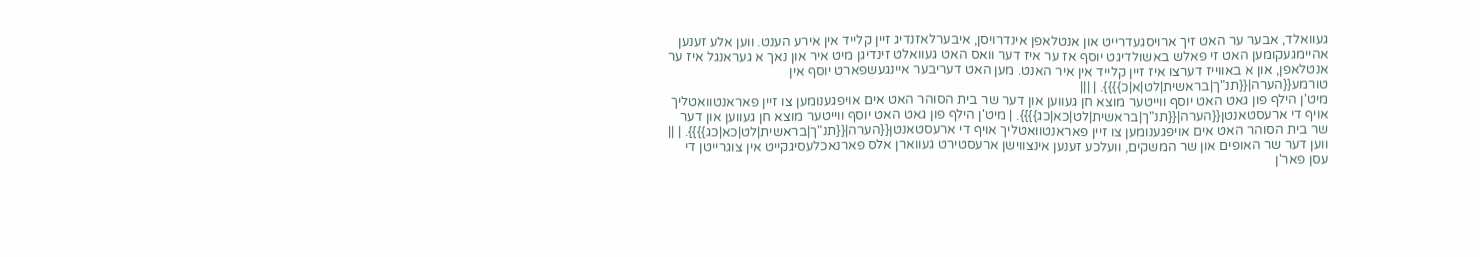געוואלד, אבער ער האט זיך ארויסגעדרייט און אנטלאפן אינדרויסן, איבערלאזנדיג זיין קלייד אין אירע הענט. ווען אלע זענען אהיימגעקומען האט זי פאלש באשולדיגט יוסף אז ער איז דער וואס האט געוואלט זינדיגן מיט איר און נאך א געראנגל איז ער אנטלאפן, און א באווייז דערצו איז זיין קלייד אין איר האנט. מען האט דעריבער איינגעשפארט יוסף אין טורמע{{הערה|{{תנ"ך|בראשית|לט|א|כ}}}}. | |||
מיט'ן הילף פון גאט האט יוסף ווייטער מוצא חן געווען און דער שר בית הסוהר האט אים אויפגענומען צו זיין פאראנטוואטליך אויף די ארעסטאנטן{{הערה|{{תנ"ך|בראשית|לט|כא|כג}}}}. | מיט'ן הילף פון גאט האט יוסף ווייטער מוצא חן געווען און דער שר בית הסוהר האט אים אויפגענומען צו זיין פאראנטוואטליך אויף די ארעסטאנטן{{הערה|{{תנ"ך|בראשית|לט|כא|כג}}}}. | ||
ווען דער שר האופים און שר המשקים, וועלכע זענען אינצווישן ארעסטירט געווארן אלס פארנאכלעסיגקייט אין צוגרייטן די עסן פאר'ן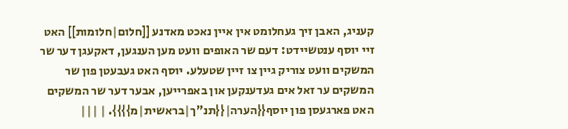קעניג, האבן זיך געחלומט אין איין נאכט מאדנע [[חלום|חלומות]] האט זיי יוסף ענטשיידט: דעם שר האופים וועט מען הענגען, דאקעגן דער שר המשקים וועט צוריק גיין צו זיין שטעלע. יוסף האט געבעטן פון שר המשקים ער זאל אים געדענקען און באפרייען, אבער דער שר המשקים האט פארגעסן פון יוסף{{הערה|{{תנ"ך|בראשית|מ}}}}. | |||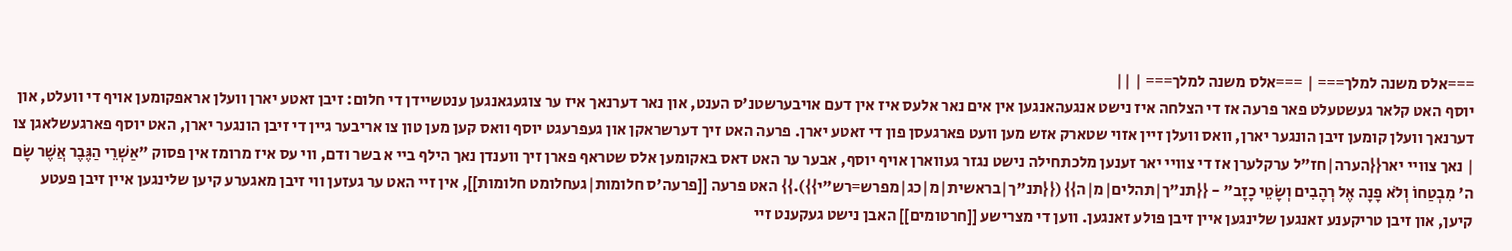===אלס משנה למלך=== | ===אלס משנה למלך=== | ||
יוסף האט קלאר געשטעלט פאר פרעה אז די הצלחה איז נישט אנגעהאנגען אין אים נאר אלעס איז אין דעם אויבערשטנ'ס הענט, און נאר דערנאך איז ער צוגעגאנגען ענטשיידן די חלום: זיבן זאטע יארן וועלן אראפקומען אויף די וועלט, און דערנאך וועלן קומען זיבן הונגער יארן, וואס וועלן זיין אזוי שטארק אזש מען וועט פארגעסן פון די זאטע יארן. פרעה האט זיך דערשראקן און געפרעגט יוסף וואס קען מען טון צו אריבער גיין די זיבן הונגער יארן, האט יוסף פארגעשלאגן צו | נאך צוויי יאר{{הערה|חז"ל ערקלערן אז די צוויי יאר זענען מלכתחילה נישט נגזר געווארן אויף יוסף, אבער ער האט דאס באקומען אלס שטראף פארן זיך ווענדן נאך הילף ביי א בשר ודם, ווי עס איז מרומז אין פסוק "אַשְׁרֵי הַגֶּבֶר אֲשֶׁר שָׂם ה' מִבְטַחוֹ וְלֹא פָנָה אֶל רְהָבִים וְשָׂטֵי כָזָב" - {{תנ"ך|תהלים|מ|ה}} ({{תנ"ך|בראשית|מ|כג|מפרש=רש"י}}).}} האט פרעה [[פרעה'ס חלומות|געחלומט חלומות]], אין זיי האט ער געזען ווי זיבן מאגערע קיען שלינגען איין זיבן פעטע קיען, און זיבן טריקענע זאנגען שלינגען איין זיבן פולע זאנגען. ווען די מצרישע [[חרטומים]] האבן נישט געקענט זיי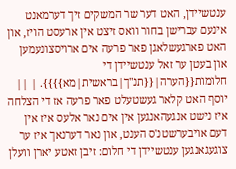ענטשיידן, האט דער שר המשקים זיך דערמאנט אינעם עברישן בחור וואס זיצט אין ארעסט הויז, און האט פארגעשלאגן פאר פרעה אים ארויסצונעמען און בעטן ער זאל ענטשיידן די חלומות{{הערה|{{תנ"ך|בראשית|מא}}}}. | ||
יוסף האט קלאר געשטעלט פאר פרעה אז די הצלחה איז נישט אנגעהאנגען אין אים נאר אלעס איז אין דעם אויבערשטנ'ס הענט, און נאר דערנאך איז ער צוגעגאנגען ענטשיידן די חלום: זיבן זאטע יארן וועלן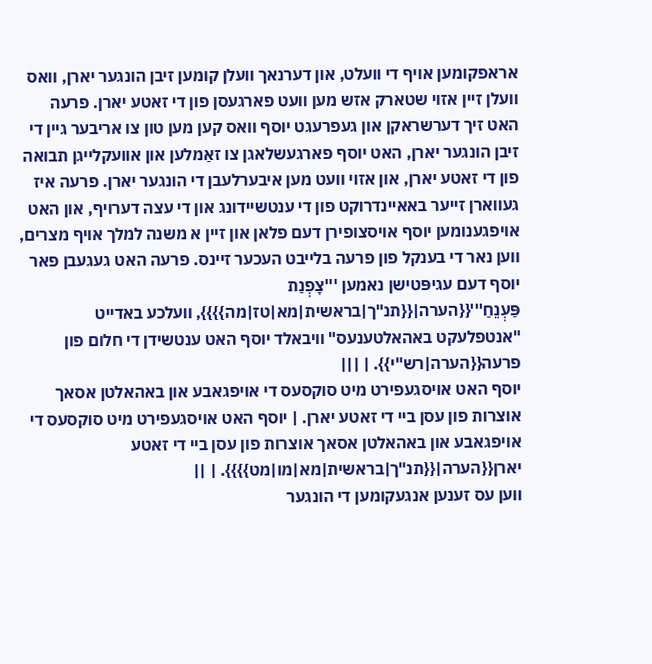אראפקומען אויף די וועלט, און דערנאך וועלן קומען זיבן הונגער יארן, וואס וועלן זיין אזוי שטארק אזש מען וועט פארגעסן פון די זאטע יארן. פרעה האט זיך דערשראקן און געפרעגט יוסף וואס קען מען טון צו אריבער גיין די זיבן הונגער יארן, האט יוסף פארגעשלאגן צו זאַמלען און אוועקלייגן תבואה פון די זאטע יארן, און אזוי וועט מען איבערלעבן די הונגער יארן. פרעה איז געווארן זייער באאיינדרוקט פון די ענטשיידונג און די עצה דערויף, און האט אויפגענומען יוסף אויסצופירן דעם פלאן און זיין א משנה למלך אויף מצרים, ווען נאר די בענקל פון פרעה בלייבט העכער זיינס. פרעה האט געגעבן פאר יוסף דעם עגיפּטישן נאמען '''צָפְנַת פַּעְנֵחַ'''{{הערה|{{תנ"ך|בראשית|מא|טז|מה}}}}, וועלכע באדייט "אנטפלעקט באהאלטענעס" וויבאלד יוסף האט ענטשידן די חלום פון פרעה{{הערה|רש"י}}. | |||
יוסף האט אויסגעפירט מיט סוקסעס די אויפגאבע און באהאלטן אסאך אוצרות פון עסן ביי די זאטע יארן. | יוסף האט אויסגעפירט מיט סוקסעס די אויפגאבע און באהאלטן אסאך אוצרות פון עסן ביי די זאטע יארן{{הערה|{{תנ"ך|בראשית|מא|מו|מט}}}}. | ||
ווען עס זענען אנגעקומען די הונגער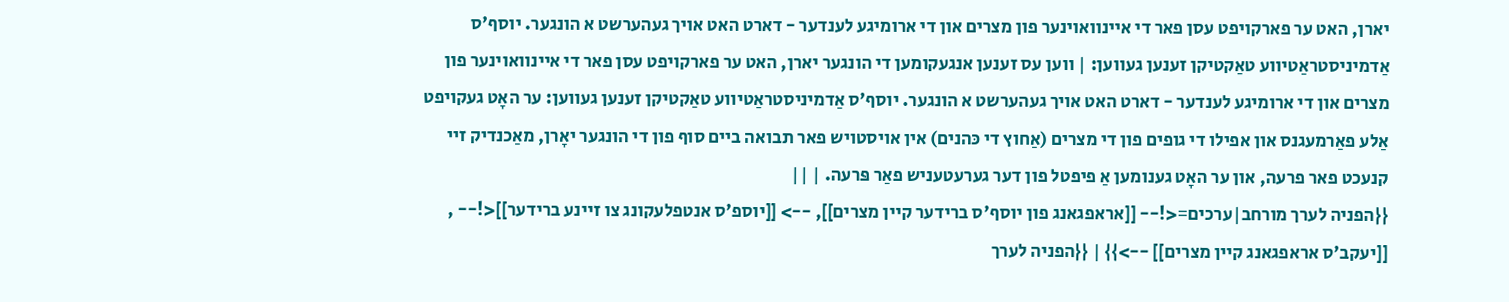יארן, האט ער פארקויפט עסן פאר די איינוואוינער פון מצרים און די ארומיגע לענדער - דארט האט אויך געהערשט א הונגער. יוסף'ס אַדמיניסטראַטיווע טאַקטיקן זענען געווען: | ווען עס זענען אנגעקומען די הונגער יארן, האט ער פארקויפט עסן פאר די איינוואוינער פון מצרים און די ארומיגע לענדער - דארט האט אויך געהערשט א הונגער. יוסף'ס אַדמיניסטראַטיווע טאַקטיקן זענען געווען: ער האָט געקויפט אַלע פאַרמעגנס און אפילו די גופים פון די מצרים (אַחוץ די כּהנים) אין אויסטויש פאר תבואה ביים סוף פון די הונגער יאָרן, מאַכנדיק זיי קנעכט פאר פרעה, און ער האָט גענומען אַ פיפטל פון דער גערעטעניש פאַר פּרעה. | ||
{{הפניה לערך מורחב|ערכים=<!-- [[אראפגאנג פון יוסף'ס ברידער קיין מצרים]], --> [[יוספ'ס אנטפלעקונג צו זיינע ברידער]]<!-- , [[יעקב'ס אראפגאנג קיין מצרים]] -->}} | {{הפניה לערך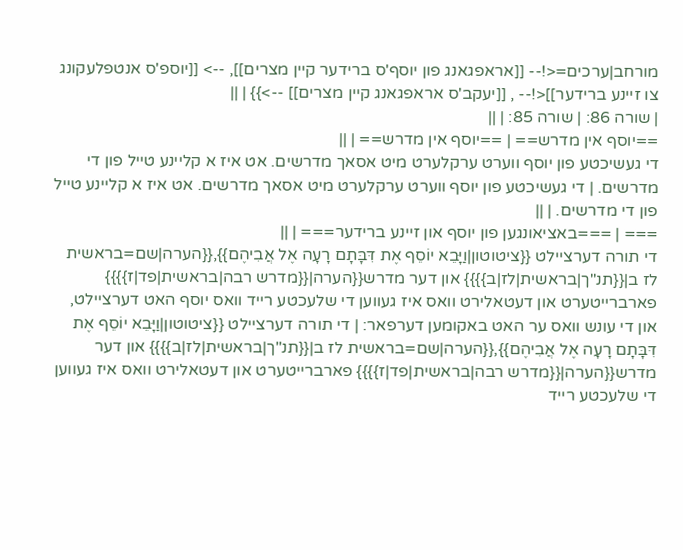מורחב|ערכים=<!-- [[אראפגאנג פון יוסף'ס ברידער קיין מצרים]], --> [[יוספ'ס אנטפלעקונג צו זיינע ברידער]]<!-- , [[יעקב'ס אראפגאנג קיין מצרים]] -->}} | ||
| שורה 86: | שורה 85: | ||
==יוסף אין מדרש== | ==יוסף אין מדרש== | ||
די געשיכטע פון יוסף ווערט ערקלערט מיט אסאך מדרשים. אט איז א קליינע טייל פון די מדרשים. | די געשיכטע פון יוסף ווערט ערקלערט מיט אסאך מדרשים. אט איז א קליינע טייל פון די מדרשים. | ||
=== | ===באציאונגען פון יוסף און זיינע ברידער=== | ||
די תורה דערציילט {{ציטוטון|וַיָּבֵא יוֹסֵף אֶת דִּבָּתָם רָעָה אֶל אֲבִיהֶם}},{{הערה|שם=בראשית לז ב|{{תנ"ך|בראשית|לז|ב}}}} און דער מדרש{{הערה|{{מדרש רבה|בראשית|פד|ז}}}} פארברייטערט און דעטאלירט וואס איז געווען די שלעכטע רייד וואס יוסף האט דערציילט, און די עונש וואס ער האט באקומען דערפאר: | די תורה דערציילט {{ציטוטון|וַיָּבֵא יוֹסֵף אֶת דִּבָּתָם רָעָה אֶל אֲבִיהֶם}},{{הערה|שם=בראשית לז ב|{{תנ"ך|בראשית|לז|ב}}}} און דער מדרש{{הערה|{{מדרש רבה|בראשית|פד|ז}}}} פארברייטערט און דעטאלירט וואס איז געווען די שלעכטע רייד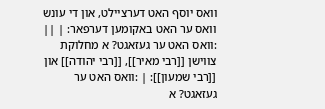וואס יוסף האט דערציילט, און די עונש וואס ער האט באקומען דערפאר: | ||
:וואס האט ער געזאגט? א מחלוקת צווישן [[רבי מאיר]], [[רבי יהודה]] און [[רבי שמעון]]: | :וואס האט ער געזאגט? א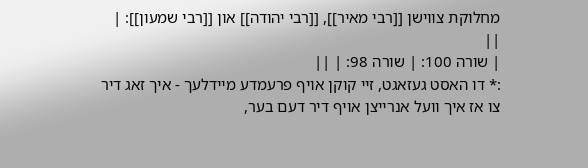מחלוקת צווישן [[רבי מאיר]], [[רבי יהודה]] און [[רבי שמעון]]: | ||
| שורה 100: | שורה 98: | ||
:* דו האסט געזאגט, זיי קוקן אויף פרעמדע מיידלעך - איך זאג דיר צו אז איך וועל אנרייצן אויף דיר דעם בער,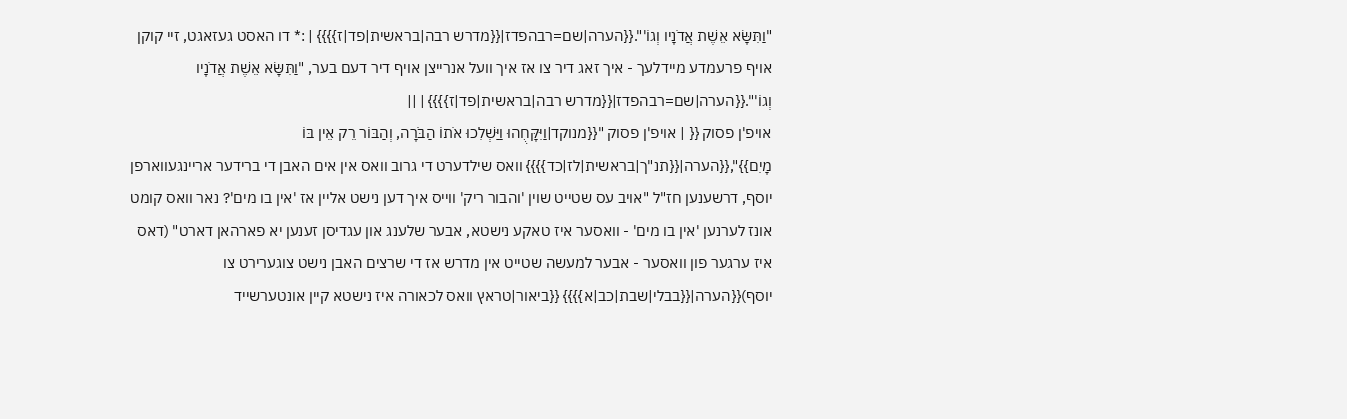"וַתִּשָּׂא אֵשֶׁת אֲדֹנָיו וְגוֹ'".{{הערה|שם=רבהפדז|{{מדרש רבה|בראשית|פד|ז}}}} | :* דו האסט געזאגט, זיי קוקן אויף פרעמדע מיידלעך - איך זאג דיר צו אז איך וועל אנרייצן אויף דיר דעם בער, "וַתִּשָּׂא אֵשֶׁת אֲדֹנָיו וְגוֹ'".{{הערה|שם=רבהפדז|{{מדרש רבה|בראשית|פד|ז}}}} | ||
אויפ'ן פסוק {{ | אויפ'ן פסוק "{{מנוקד|וַיִּקָּחֻהוּ וַיַּשְׁלִכוּ אֹתוֹ הַבֹּרָה, וְהַבּוֹר רֵק אֵין בּוֹ מָיִם}}",{{הערה|{{תנ"ך|בראשית|לז|כד}}}} וואס שילדערט די גרוב וואס אין אים האבן די ברידער אריינגעווארפן יוסף, דרשענען חז"ל "אויב עס שטייט שוין 'והבור ריק' ווייס איך דען נישט אליין אז 'אין בו מים'? נאר וואס קומט אונז לערנען 'אין בו מים' - וואסער איז טאקע נישטא, אבער שלענג און עגדיסן זענען יא פארהאן דארט" (דאס איז ערגער פון וואסער - אבער למעשה שטייט אין מדרש אז די שרצים האבן נישט צוגערירט צו יוסף){{הערה|{{בבלי|שבת|כב|א}}}} {{ביאור|טראץ וואס לכאורה איז נישטא קיין אונטערשייד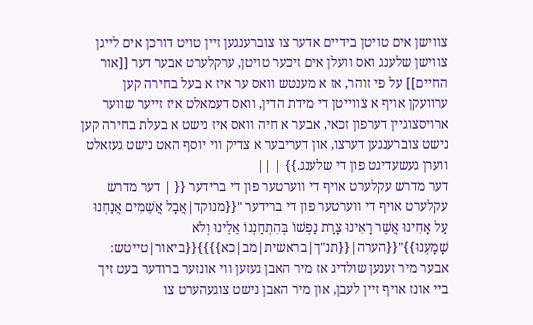צווישן אים טויטן בידיים אדער צו צוברענגען זיין טויט דורכן אים לייגן צווישן שלענג ואס וועלן אים זיכער טויטן, ערקלערט אבער דער [[אור החיים]] על פי זוהר, אז א מענטש וואס ער איז א בעל בחירה קען ערוועקן אויף א צווייטן די מידת הדין, וואס דעמאלט איז זייער שווער ארויסצוגיין דערפון זכאי, אבער א חיה וואס איז נישט א בעלת בחירה קען נישט צוברענגען דערצו, און דעריבער א צדיק ווי יוסף האט נישט געזאלט ווערן געשעדיגט פון די שלענג.}} | ||
דער מדרש עקלערט אויף די ווערטער פון די ברידער {{ | דער מדרש עקלערט אויף די ווערטער פון די ברידער "{{מנוקד|אֲבָל אֲשֵׁמִים אֲנַחְנוּ עַל אָחִינוּ אֲשֶׁר רָאִינוּ צָרַת נַפְשׁוֹ בְּהִתְחַנְנוֹ אֵלֵינוּ וְלֹא שָׁמָעְנוּ}}"{{הערה|{{תנ"ך|בראשית|מב|כא}}}}{{ביאור|טייטש: אבער מיר זענען שולדיג אז מיר האבן געזען ווי אונזער ברודער בעט זיך ביי אונז אויף זיין לעבן, און מיר האבן נישט צוגעהערט צו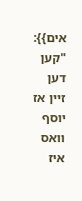אים}}: "קען דען זיין אז יוסף וואס איז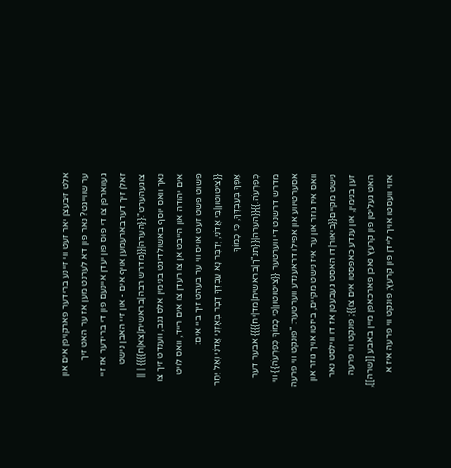אלט זיבעצן יאר זעט ווי זיינע ברידער פארקויפן אים און ער שווייגט? נאר פון דא לערנט מען אז ער האט זיך געווארפן צו די פוס פון יעדן איינעם פון די ברידער אז זיי זאלן זיך דערבארעמען אויף אים - און זיי האבן נישט צוגעהערט".{{הערה|{{מדרש רבה|בראשית|צא|ח}}}} | ||
נאך וואס יוסף באשולדיגט בנימין אלס גנב, ווענדט זיך צו אים יהודה און הייבט אן צו רעדן צו אים רייד, וואס לויט פשוט פשט זעט אויס ווי ער בעהט זיך ביי אים: {{ציטוטון|בִּי אֲדֹנִי, יְדַבֶּר נָא עַבְדְּךָ דָבָר בְּאָזְנֵי אֲדֹנִי וְאַל יִחַר אַפְּךָ בְּעַבְדֶּךָ, כִּי כָמוֹךָ כְּפַרְעֹה.}}{{הערה|{{תנ"ך|בראשית|מד|יח}}}} אבער דער מדרש דרשנט די ווערטער {{ציטוטון|כִּי כָמוֹךָ כְּפַרְעֹה}} ווי אסערטיווע און אפילו דראענדע ווערטער: "פונקט ווי פרעה וואס איז גוזר און ער איז נישט מקיים, ביזטו אויך גוזר און נישט מקיים{{ביאור|דו האסט געבעטן אז דו ווילסט נאר זען בנימין, און ענדע כאפסטו אים צו}}; פונקט ווי פרעה האט געליטן פון קרעץ נאכן פארכאפן מיין באבע [[שרה]], אזוי וועסטו אויך ליידן פון קרעץ; פונקט ווי פרעה איז א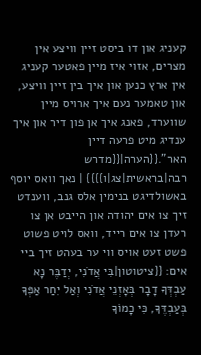קעניג און דו ביסט זיין וויצע אין מצרים, אזוי איז מיין פאטער קעניג אין ארץ כנען און איך בין זיין וויצע, און טאמער נעם איך ארויס מיין שווערד, פאנג איך אן פון דיר און איך ענדיג מיט פרעה דיין האר".{{הערה|{{מדרש רבה|בראשית|צג|ו}}}} | נאך וואס יוסף באשולדיגט בנימין אלס גנב, ווענדט זיך צו אים יהודה און הייבט אן צו רעדן צו אים רייד, וואס לויט פשוט פשט זעט אויס ווי ער בעהט זיך ביי אים: {{ציטוטון|בִּי אֲדֹנִי, יְדַבֶּר נָא עַבְדְּךָ דָבָר בְּאָזְנֵי אֲדֹנִי וְאַל יִחַר אַפְּךָ בְּעַבְדֶּךָ, כִּי כָמוֹךָ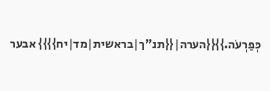כְּפַרְעֹה.}}{{הערה|{{תנ"ך|בראשית|מד|יח}}}} אבער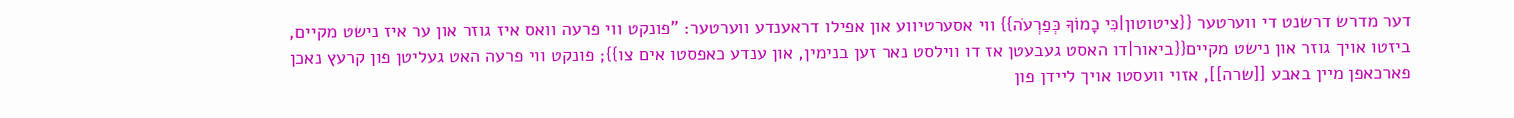דער מדרש דרשנט די ווערטער {{ציטוטון|כִּי כָמוֹךָ כְּפַרְעֹה}} ווי אסערטיווע און אפילו דראענדע ווערטער: "פונקט ווי פרעה וואס איז גוזר און ער איז נישט מקיים, ביזטו אויך גוזר און נישט מקיים{{ביאור|דו האסט געבעטן אז דו ווילסט נאר זען בנימין, און ענדע כאפסטו אים צו}}; פונקט ווי פרעה האט געליטן פון קרעץ נאכן פארכאפן מיין באבע [[שרה]], אזוי וועסטו אויך ליידן פון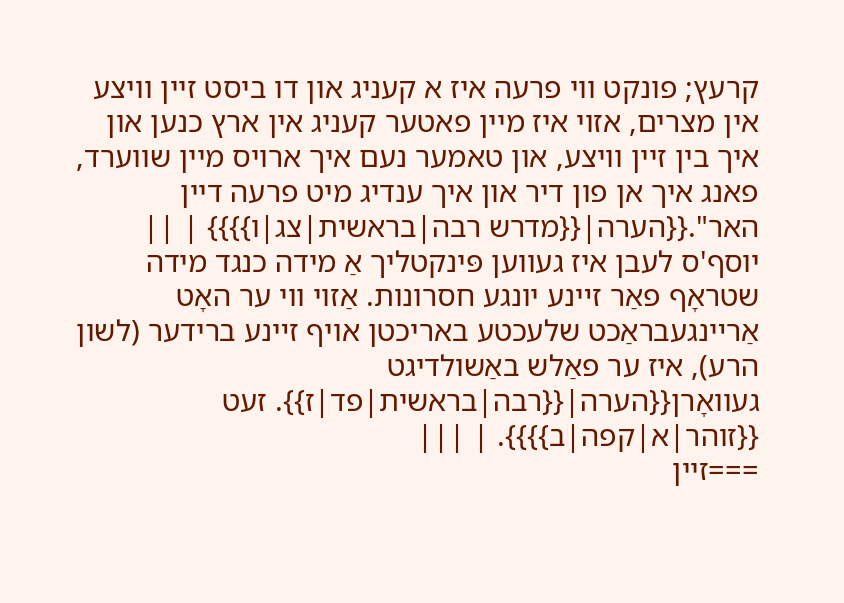קרעץ; פונקט ווי פרעה איז א קעניג און דו ביסט זיין וויצע אין מצרים, אזוי איז מיין פאטער קעניג אין ארץ כנען און איך בין זיין וויצע, און טאמער נעם איך ארויס מיין שווערד, פאנג איך אן פון דיר און איך ענדיג מיט פרעה דיין האר".{{הערה|{{מדרש רבה|בראשית|צג|ו}}}} | ||
יוסף'ס לעבן איז געווען פּינקטליך אַ מידה כנגד מידה שטראָף פאַר זײנע יונגע חסרונות. אַזוי ווי ער האָט אַרײנגעבראַכט שלעכטע באריכטן אויף זײנע ברידער (לשון הרע), איז ער פאַלש באַשולדיגט געוואָרן{{הערה|{{רבה|בראשית|פד|ז}}. זעט {{זוהר|א|קפה|ב}}}}. | |||
===זיין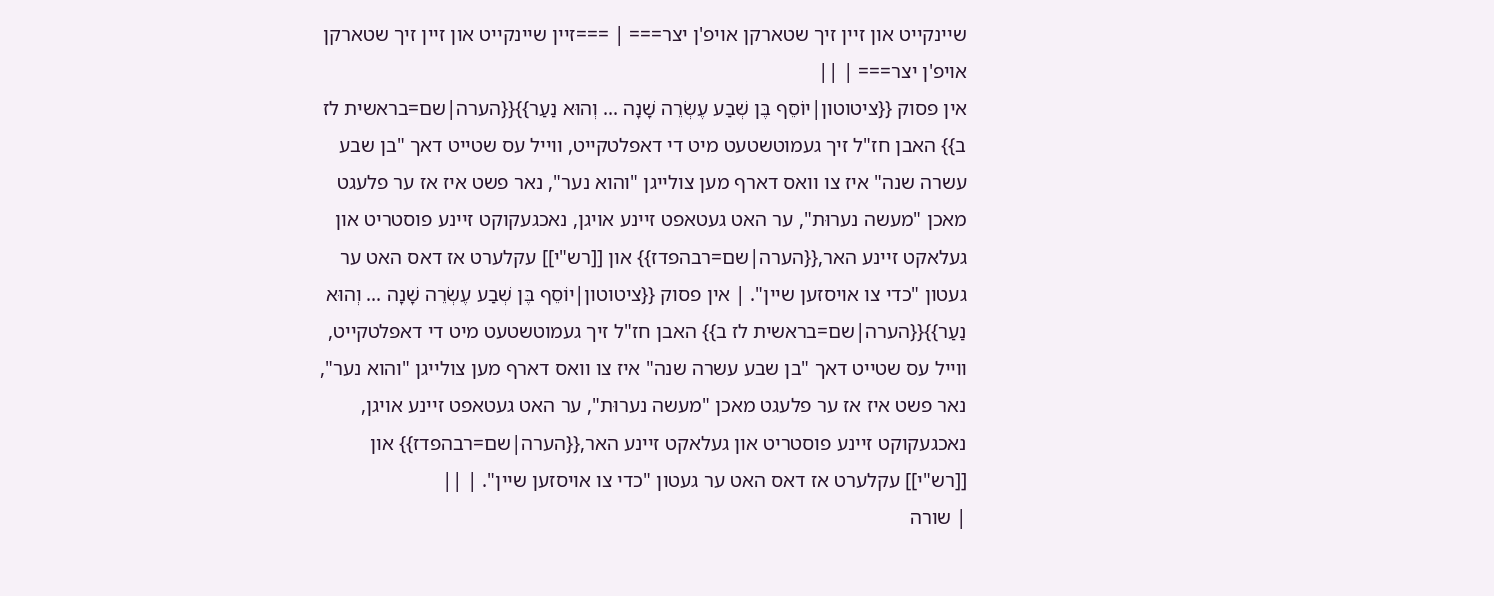שיינקייט און זיין זיך שטארקן אויפ'ן יצר=== | ===זיין שיינקייט און זיין זיך שטארקן אויפ'ן יצר=== | ||
אין פסוק {{ציטוטון|יוֹסֵף בֶּן שְׁבַע עֶשְׂרֵה שָׁנָה ... וְהוּא נַעַר}}{{הערה|שם=בראשית לז ב}} האבן חז"ל זיך געמוטשטעט מיט די דאפלטקייט, ווייל עס שטייט דאך "בן שבע עשרה שנה" איז צו וואס דארף מען צולייגן "והוא נער", נאר פשט איז אז ער פלעגט מאכן "מעשה נערוּת", ער האט געטאפט זיינע אויגן, נאכגעקוקט זיינע פוסטריט און געלאקט זיינע האר,{{הערה|שם=רבהפדז}} און [[רש"י]] עקלערט אז דאס האט ער געטון "כדי צו אויסזען שיין". | אין פסוק {{ציטוטון|יוֹסֵף בֶּן שְׁבַע עֶשְׂרֵה שָׁנָה ... וְהוּא נַעַר}}{{הערה|שם=בראשית לז ב}} האבן חז"ל זיך געמוטשטעט מיט די דאפלטקייט, ווייל עס שטייט דאך "בן שבע עשרה שנה" איז צו וואס דארף מען צולייגן "והוא נער", נאר פשט איז אז ער פלעגט מאכן "מעשה נערוּת", ער האט געטאפט זיינע אויגן, נאכגעקוקט זיינע פוסטריט און געלאקט זיינע האר,{{הערה|שם=רבהפדז}} און [[רש"י]] עקלערט אז דאס האט ער געטון "כדי צו אויסזען שיין". | ||
| שורה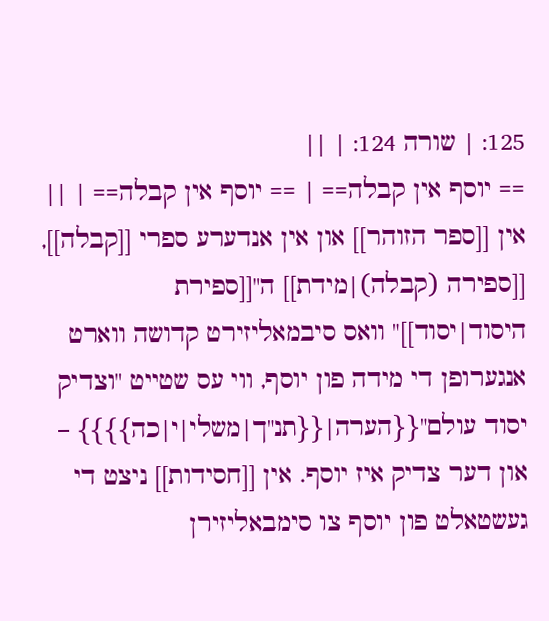125: | שורה 124: | ||
== יוסף אין קבלה== | == יוסף אין קבלה== | ||
אין [[ספר הזוהר]] און אין אנדערע ספרי [[קבלה]], [[ספירה (קבלה)|מידת]] ה"[[ספירת היסוד|יסוד]]" וואס סיבמאליזירט קדושה ווארט אנגערופן די מידה פון יוסף, ווי עס שטייט "וצדיק יסוד עולם"{{הערה|{{תנ"ך|משלי|י|כה}}}} – און דער צדיק איז יוסף. אין [[חסידות]] ניצט די געשטאלט פון יוסף צו סימבאליזירן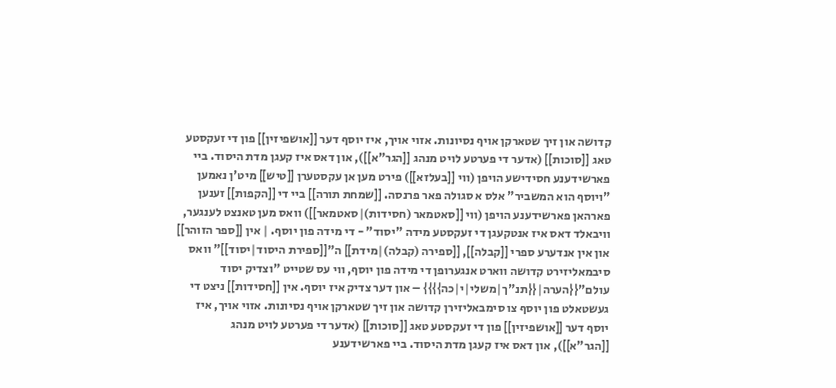קדושה און זיך שטארקן אויף נסיונות. אזוי אויך, איז יוסף דער [[אושפיזין]] פון די זעקסטע טאג [[סוכות]] (אדער די פערטע לויט מנהג [[הגר"א]]), און דאס איז קעגן מדת היסוד. ביי פארשידענע חסידישע הויפן (ווי [[בעלזא]]) פירט מען אן עקסטערן [[טיש]] מיט'ן נאמען "ויוסף הוא המשביר" אלס א סגולה פאר פרנסה. [[שמחת תורה]] ביי די [[הקפות]] זענען פארהאן פארשידענע הויפן (ווי [[סאטמאר (חסידות)|סאטמאר]]) וואס מען טאנצט לענגער, וויבאלד דאס איז אנטקעגן די זעקסטע מידה "יסוד" - די מידה פון יוסף. | אין [[ספר הזוהר]] און אין אנדערע ספרי [[קבלה]], [[ספירה (קבלה)|מידת]] ה"[[ספירת היסוד|יסוד]]" וואס סיבמאליזירט קדושה ווארט אנגערופן די מידה פון יוסף, ווי עס שטייט "וצדיק יסוד עולם"{{הערה|{{תנ"ך|משלי|י|כה}}}} – און דער צדיק איז יוסף. אין [[חסידות]] ניצט די געשטאלט פון יוסף צו סימבאליזירן קדושה און זיך שטארקן אויף נסיונות. אזוי אויך, איז יוסף דער [[אושפיזין]] פון די זעקסטע טאג [[סוכות]] (אדער די פערטע לויט מנהג [[הגר"א]]), און דאס איז קעגן מדת היסוד. ביי פארשידענע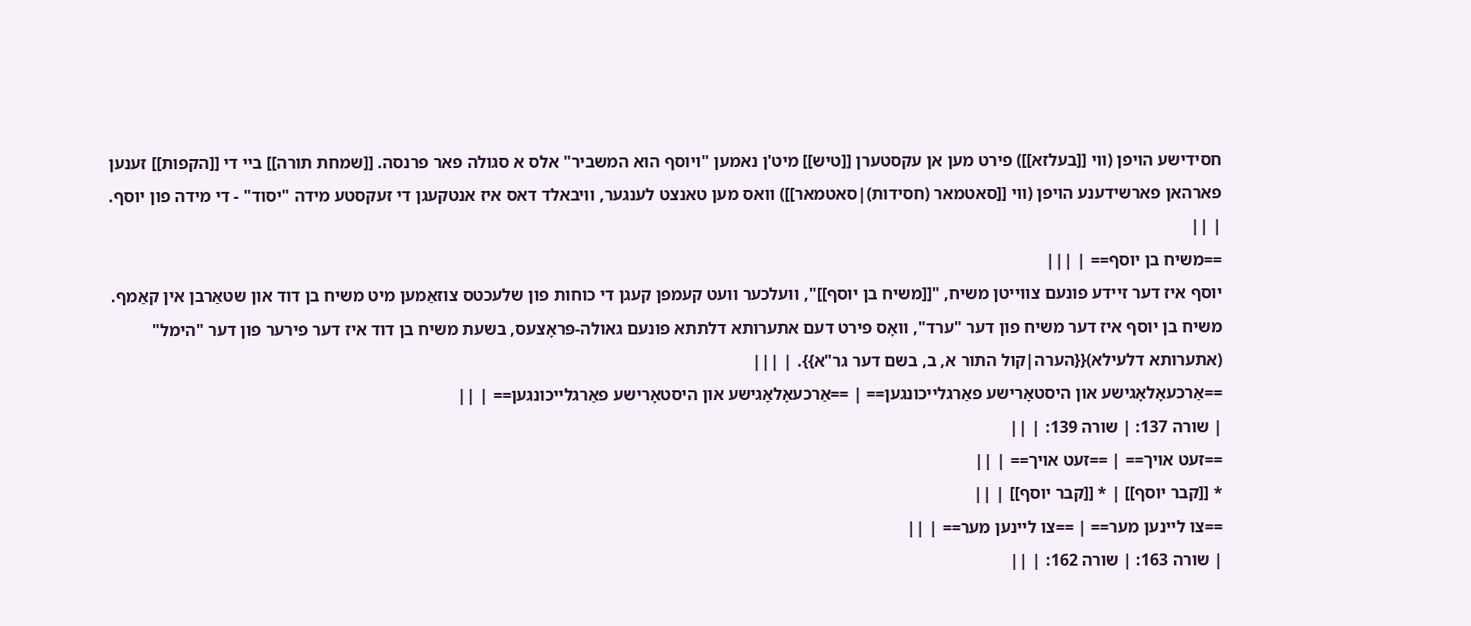חסידישע הויפן (ווי [[בעלזא]]) פירט מען אן עקסטערן [[טיש]] מיט'ן נאמען "ויוסף הוא המשביר" אלס א סגולה פאר פרנסה. [[שמחת תורה]] ביי די [[הקפות]] זענען פארהאן פארשידענע הויפן (ווי [[סאטמאר (חסידות)|סאטמאר]]) וואס מען טאנצט לענגער, וויבאלד דאס איז אנטקעגן די זעקסטע מידה "יסוד" - די מידה פון יוסף. | ||
==משיח בן יוסף== | |||
יוסף איז דער זיידע פונעם צווייטן משיח, "[[משיח בן יוסף]]", וועלכער וועט קעמפן קעגן די כוחות פון שלעכטס צוזאַמען מיט משיח בן דוד און שטאַרבן אין קאַמף. משיח בן יוסף איז דער משיח פון דער "ערד", וואָס פירט דעם אתערותא דלתתא פונעם גאולה-פּראָצעס, בשעת משיח בן דוד איז דער פירער פון דער "הימל" (אתערותא דלעילא){{הערה|קול התור א, ב, בשם דער גר"א}}. | |||
==אַרכעאָלאָגישע און היסטאָרישע פאַרגלייכונגען== | ==אַרכעאָלאָגישע און היסטאָרישע פאַרגלייכונגען== | ||
| שורה 137: | שורה 139: | ||
==זעט אויך== | ==זעט אויך== | ||
* [[קבר יוסף]] | * [[קבר יוסף]] | ||
==צו ליינען מער== | ==צו ליינען מער== | ||
| שורה 163: | שורה 162: | ||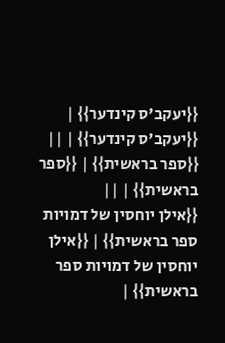{{יעקב'ס קינדער}} | {{יעקב'ס קינדער}} | ||
{{ספר בראשית}} | {{ספר בראשית}} | ||
{{אילן יוחסין של דמויות ספר בראשית}} | {{אילן יוחסין של דמויות ספר בראשית}} |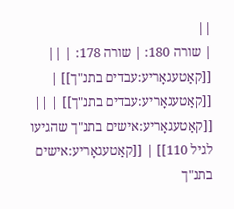||
| שורה 180: | שורה 178: | ||
[[קאַטעגאָריע:עבדים בתנ"ך]] | [[קאַטעגאָריע:עבדים בתנ"ך]] | ||
[[קאַטעגאָריע:אישים בתנ"ך שהגיעו לגיל 110]] | [[קאַטעגאָריע:אישים בתנ"ך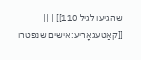שהגיעו לגיל 110]] | ||
[[קאַטעגאָריע:אישים שנפטרו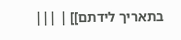בתאריך לידתם]] | |||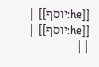[[he:יוסף]] | [[he:יוסף]] | ||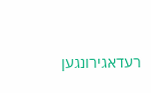רעדאגירונגען